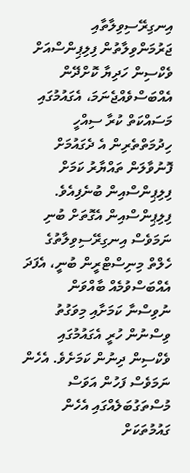އިނގިރޭސިވިލާތާއި ޖަރުމަންވިލާތުން ފިލިޕިންސްއަށް ވެކްސިން ހަދިޔާ ކޮށްދޭން އެއްބަސްވެއްޖެނަމަ، އެގައުމުގައި މަސައްކަތް ކުރާ ސިއްހީ ހިދުމަތްތެރިން އެ ދެގައުމަށް ފޮނުވާލަން ތައްޔާރު ކަމަށް ފިލިޕިންސްއިން ބުނެފިއެވެ.
ފިލިޕިންސްއިން އެގޮތަށް ބުނި ނަމަވެސް އިނގިރޭސިވިލާތުގެ ހެލްތް މިނިސްޓްރީން ބުނީ، އެފަދަ އެއްބަސްވުމެއް ބާއްވަން ނުވިސްނާ ކަމަށާއި މިވަގުތު ވިސްނުން ހުރީ އެގައުމުގައި ވެކްސިން ދިނުން ކަމަށެވެ. އެހެން ނަމަވެސް ފަހުން އަވަސް މުސްތަގުބަލެއްގައި އެހެން ގައުމުތަކަށް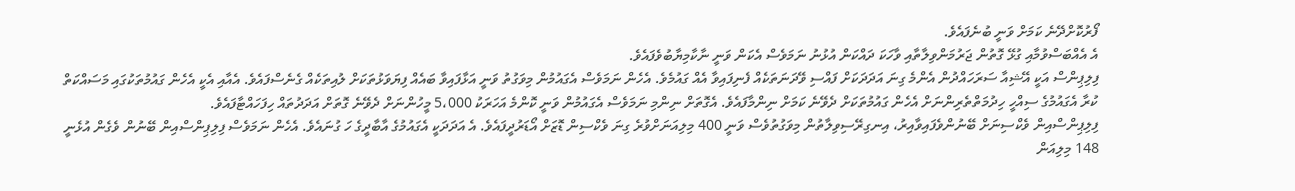ފޯރުކޮށްދޭނެ ކަމަށް ވަނީ ބުނެފައެވެ.
އެ އެއްބަސްވުމާއި ގުޅޭ ގޮތުން ޖަރުމަންވިލާތާއި ވާހަކަ ދައްކަން އުޅުނު ނަމަވެސް އެކަން ވަނީ ނާކާމިޔާބުވެފައެވެ.
ފިލިޕިންސް އަކީ އޭޝިއާ ސަރަހައްދުން އެންމެ ގިނަ އަދަދަކަށް ފައްސި ވޭދަނަތަކެއް ފެނިފައިވާ އެއް ގައުމެވެ. އެހެން ނަމަވެސް އެގައުމުން މިވަގުތު ވަނީ އަޅާފައިވާ ބައެއް ފިޔަވަޅުތަކަށް ލުއިތަކެއް ގެނެސްފައެވެ. އެއާއި އެކީ އެހެން ގައުމުތަކުގައި މަސައްކަތް ކުރާ އެގައުމުގެ ސިއްހީ ހިދުމަތްތެރިންނަށް އެހެން ގައުމުތަކަށް ދެވޭނެ ކަމަށް ނިންމާފައެވެ. އެގޮތަށް ނިންމި ނަމަވެސް އެގައުމުން ވަނީ ކޮންމެ އަހަރަކު 5،000 މީހުންނަށް ދެވޭނެ ގޮތަށް އަދަދުތައް ހިފަހައްޓާފައެވެ.
ފިލިޕިންސްއިން ވެކްސިނަށް ބޭނުންވެފައިވާއިރު، އިނގިރޭސިވިލާތުން މިވަގުތުވެސް ވަނީ 400 މިލިއަނަށްވުރެ ގިނަ ވެކްސިން ޑޮޒަށް އޯޑަރުދީފައެވެ. އެ އަދަދަކީ އެގައުމުގެ އާބާދީގެ ހަ ގުނައެވެ. އެހެން ނަމަވެސް ފިލިޕިންސްއިން ބޭނުން ވެގެން އުޅެނީ 148 މިލިއަން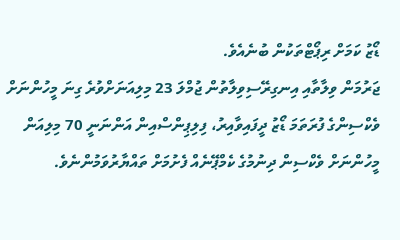ޑޯޒު ކަމަށް ރިޕޯޓްތަކުން ބުނެއެވެ.
ޖަރުމަން ވިލާތާއި އިނގިރޭސިވިލާތުން ޖުމްލަ 23 މިލިއަނަށްވުރެ ގިނަ މީހުންނަށް ވެކްސިންގެ ފުރަތަމަ ޑޯޒު ދީފައިވާއިރު، ފިލިޕިންސްއިން އަންނަނީ 70 މިލިއަން މީހުންނަށް ވެކްސިން ދިނުމުގެ ކެމްޕޭނެއް ފެށުމަށް ތައްޔާރުވަމުންނެވެ.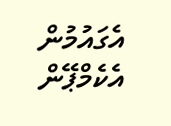އެގައުމުން އެކެމްޕޭން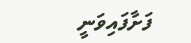ފަށާފައިވަނީ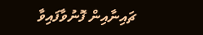ޗައިނާއިން ފޮނުވާފައިވާ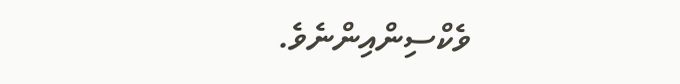ވެކްސިންއިންނެވެ.